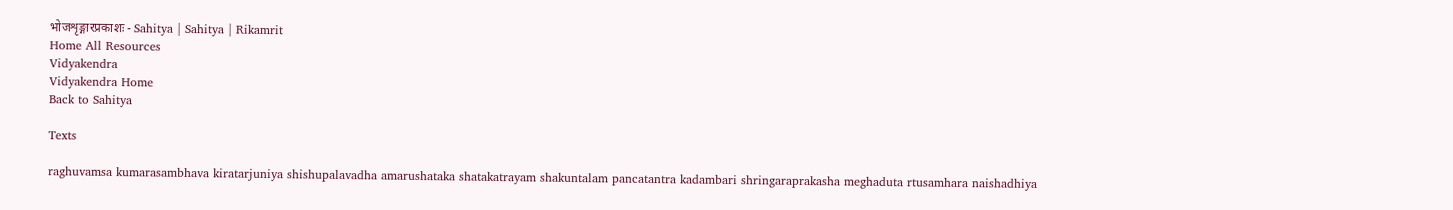भोजशृङ्गारप्रकाशः - Sahitya | Sahitya | Rikamrit
Home All Resources
Vidyakendra
Vidyakendra Home
Back to Sahitya

Texts

raghuvamsa kumarasambhava kiratarjuniya shishupalavadha amarushataka shatakatrayam shakuntalam pancatantra kadambari shringaraprakasha meghaduta rtusamhara naishadhiya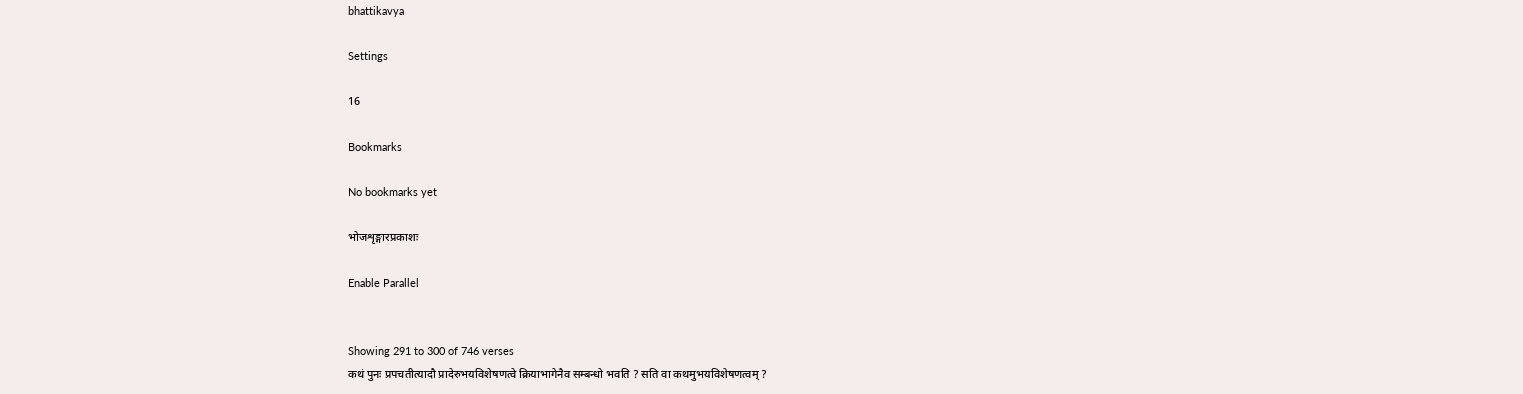bhattikavya

Settings

16

Bookmarks

No bookmarks yet

भोजशृङ्गारप्रकाशः

Enable Parallel


Showing 291 to 300 of 746 verses
कथं पुनः प्रपचतीत्यादौ प्रादेरुभयविशेषणत्वे क्रियाभागेनैव सम्बन्धो भवति ? सति वा कथमुभयविशेषणत्वम् ?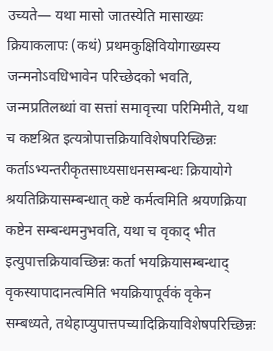उच्यते— यथा मासो जातस्येति मासाख्यः क्रियाकलापः (कथं) प्रथमकुक्षिवियोगाख्यस्य जन्मनोऽवधिभावेन परिच्छेदको भवति, जन्मप्रतिलब्धां वा सत्तां समावृत्त्या परिमिमीते, यथा च कष्टश्रित इत्यत्रोपात्तक्रियाविशेषपरिच्छिन्नः कर्ताऽभ्यन्तरीकृतसाध्यसाधनसम्बन्धः क्रियायोगे श्रयतिक्रियासम्बन्धात् कष्टे कर्मत्वमिति श्रयणक्रिया कष्टेन सम्बन्धमनुभवति, यथा च वृकाद् भीत इत्युपात्तक्रियावच्छिन्नः कर्ता भयक्रियासम्बन्धाद् वृकस्यापादानत्वमिति भयक्रियापूर्वकं वृकेन सम्बध्यते, तथेहाप्युपात्तपच्यादिक्रियाविशेषपरिच्छिन्नः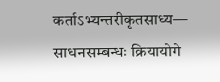कर्ताऽभ्यन्तरीकृतसाध्य— साधनसम्बन्धः क्रियायोगे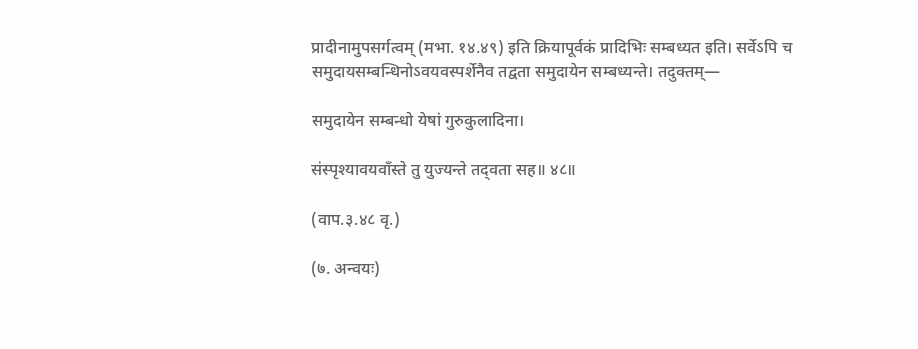प्रादीनामुपसर्गत्वम् (मभा. १४.४९) इति क्रियापूर्वकं प्रादिभिः सम्बध्यत इति। सर्वेऽपि च समुदायसम्बन्धिनोऽवयवस्पर्शेनैव तद्वता समुदायेन सम्बध्यन्ते। तदुक्तम्—

समुदायेन सम्बन्धो येषां गुरुकुलादिना।

संस्पृश्यावयवाँस्ते तु युज्यन्ते तद्‍वता सह॥ ४८॥

(वाप.३.४८ वृ.)

(७. अन्वयः)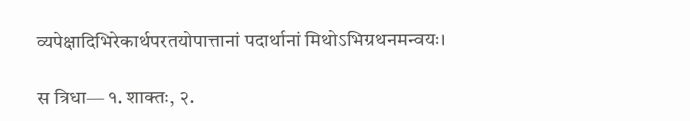व्यपेक्षादिभिरेकार्थपरतयोपात्तानां पदार्थानां मिथोऽभिग्रथनमन्वयः।

स त्रिधा— १. शाक्तः, २.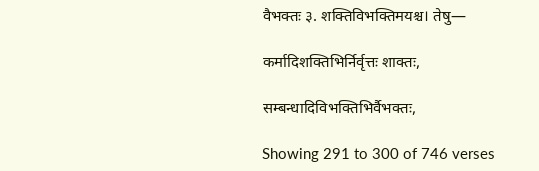वैभक्तः ३. शक्तिविभक्तिमयश्च। तेषु—

कर्मादिशक्तिभिर्निर्वृत्तः शाक्तः,

सम्बन्धादिविभक्तिभिर्वैभक्तः,

Showing 291 to 300 of 746 verses